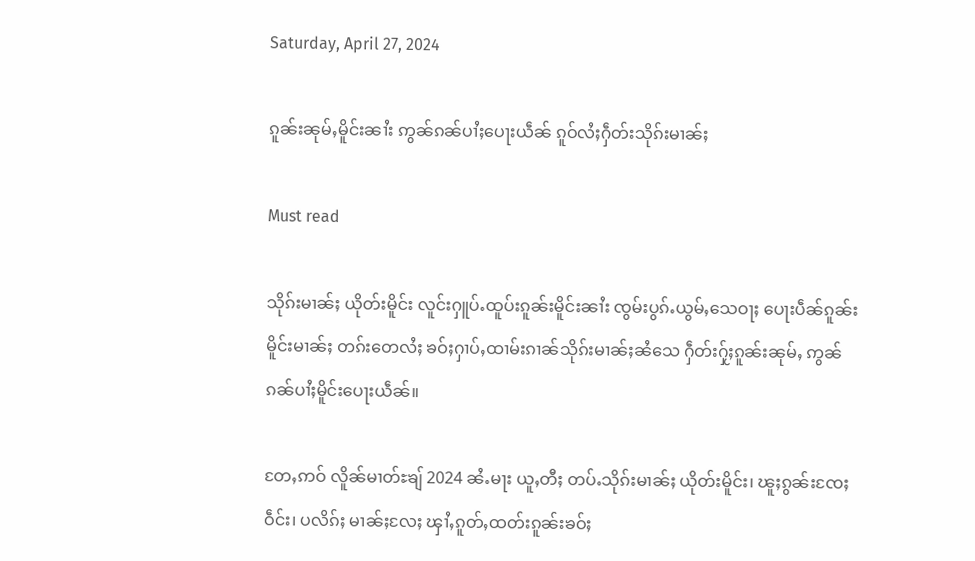Saturday, April 27, 2024

ၵူၼ်းၼုမ်ႇမိူင်းၼၢႆး ဢွၼ်ၵၼ်ပၢႆႈပေႃးယဵၼ် ၵူဝ်လႆႈႁဵတ်းသိုၵ်းမၢၼ်ႈ

Must read

သိုၵ်းမၢၼ်ႈ ယိုတ်းမိူင်း လူင်းႁူပ်ႉထူပ်းၵူၼ်းမိူင်းၼၢႆး ၸွမ်းပွၵ်ႉယွမ်ႇသေဝႃႈ ပေႃးပဵၼ်ၵူၼ်းမိူင်းမၢၼ်ႈ တၵ်းတေလႆႈ ၶဝ်ႈႁၢပ်ႇထၢမ်းၵၢၼ်သိုၵ်းမၢၼ်ႈၼႆသေ ႁဵတ်းႁႂ်ႈၵူၼ်းၼုမ်ႇ ဢွၼ်ၵၼ်ပၢႆႈမိူင်းပေႃးယဵၼ်။

တႄႇဢဝ် လိူၼ်မၢတ်ႊၶျ် 2024 ၼႆႉမႃး ယူႇတီႈ တပ်ႉသိုၵ်းမၢၼ်ႈ ယိုတ်းမိူင်း၊ ၽူႈၵွၼ်းၸႄႈဝဵင်း၊ ပလိၵ်ႈ မၢၼ်ႈလႄႈ ၾၢႆႇၵူတ်ႇထတ်းၵူၼ်းၶဝ်ႈ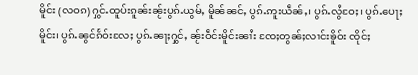မိူင်း (လဝၵ) ႁွင်ႉထူပ်းၵူၼ်းၼႂ်းပွၵ်ႉယွမ်ႇ မိူၼ်ၼင်ႇ ပွၵ်ႉဢူးယဵၼ်ႇ၊ ပွၵ်ႉလွႆဝႄႈ၊ ပွၵ်ႉပေႃႈမိူင်း၊ ပွၵ်ႉၼွင်ၵႅဝ်းလႄႈ ပွၵ်ႉၼႃႈႁွင်ႇ ၼႂ်းဝဵင်းမိူင်းၼၢႆး ၸႄႈတွၼ်ႈလၢင်းၶိူဝ်း ၸိုင်ႈ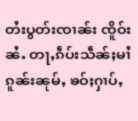တႆးပွတ်းၸၢၼ်း ၸိူဝ်းၼႆႉ တႃႇၵဵပ်းသဵၼ်ႈမၢႆၵူၼ်းၼုမ်ႇ ၶဝ်ႈႁၢပ်ႇ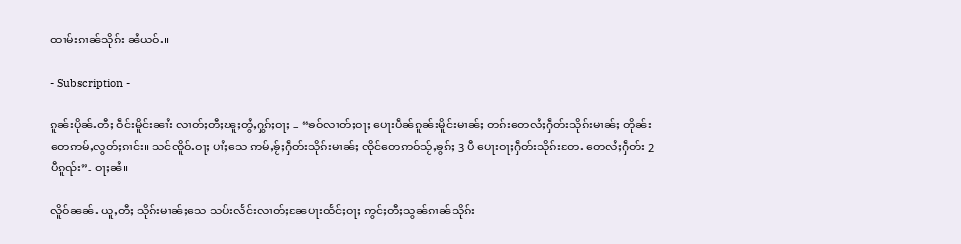ထၢမ်းၵၢၼ်သိုၵ်း ၼႆယဝ်ႉ။

- Subscription -

ၵူၼ်းပိုၼ်ႉတီႈ ဝဵင်းမိူင်းၼၢႆး လၢတ်ႈတီႈၽူႈတွႆႇႁွၵ်ႈဝႃႈ – “ၶဝ်လၢတ်ႈဝႃႈ ပေႃးပဵၼ်ၵူၼ်းမိူင်းမၢၼ်ႈ တၵ်းတေလႆႈႁဵတ်းသိုၵ်းမၢၼ်ႈ တိုၼ်းတေဢမ်ႇလွတ်ႈၵၢင်း။ သင်ၸိူဝ်ႉဝႃႈ ပၢႆႈသေ ဢမ်ႇၶႂ်ႈႁဵတ်းသိုၵ်းမၢၼ်ႈ ၸိုင်တေဢဝ်သႂ်ႇၶွၵ်ႈ 3 ပီ ပေႃးဝႃႈႁဵတ်းသိုၵ်းတႄႉ တေလႆႈႁဵတ်း 2 ပီၵူၺ်း”- ဝႃႈၼႆ။

လိူဝ်ၼၼ်ႉ ယူႇတီႈ သိုၵ်းမၢၼ်ႈသေ သပ်းလႅင်းလၢတ်ႈၼႄပႃးထႅင်ႈဝႃႈ ဢွင်ႈတီႈသွၼ်ၵၢၼ်သိုၵ်း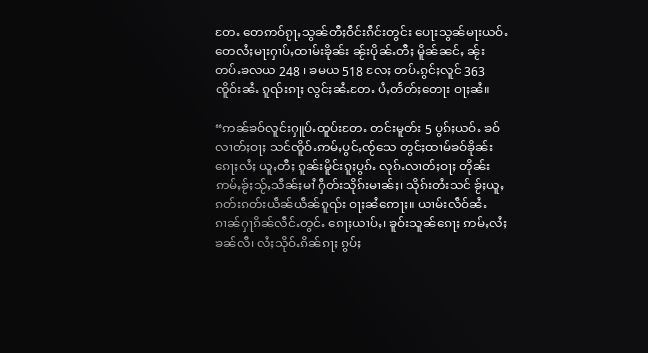တႄႉ တေဢဝ်ၵႂႃႇသွၼ်တီႈဝဵင်းၵဵင်းတွင်း ပေႃးသွၼ်မႃးယဝ်ႉ တေလႆႈမႃးႁၢပ်ႇထၢမ်းၶိုၼ်း ၼႂ်းပိုၼ်ႉတီႈ မိူၼ်ၼင်ႇ ၼႂ်းတပ်ႉၶလယ 248 ၊ ၶမယ 518 လႄႈ တပ်ႉၵွင်ႈလူင် 363 ၸိူဝ်းၼႆႉ ၵူၺ်းၵႃႈ လွင်ႈၼႆႉတႄႉ ပႆႇတႅတ်ႈတေႃး ဝႃႈၼႆ။

“ဢၼ်ၶဝ်လူင်းႁူပ်ႉထူပ်းတႄႉ တင်းမူတ်း 5 ပွၵ်ႈယဝ်ႉ ၶဝ်လၢတ်ႈဝႃႈ သင်ၸိူဝ်ႉဢမ်ႇပွင်ႇၸႂ်သေ တွင်ႈထၢမ်ၶဝ်ၶိုၼ်း ၵေႃႈလႆႈ ယူႇတီႈ ၵူၼ်းမိူင်းၵူႈပွၵ်ႉ လုၵ်ႉလၢတ်ႈဝႃႈ တိုၼ်းဢမ်ႇၶႂ်ႈသႂ်ႇသဵၼ်ႈမၢႆ ႁဵတ်းသိုၵ်းမၢၼ်ႈ၊ သိုၵ်းတႆးသင် ၶႂ်ႈယူႇၵတ်းၵတ်းယဵၼ်ယဵၼ်ၵူၺ်း ဝႃႈၼႆဢေႃႈ။ ယၢမ်းလဵဝ်ၼႆႉ ၵၢၼ်ႁႃၵိၼ်လဵင်ႉတွင်ႉ ၵေႃႈယၢပ်ႇ၊ ၶူဝ်းသူၼ်ၵေႃႈ ဢမ်ႇလႆႈၶၼ်လီ၊ လႆႈသိုဝ်ႉၵိၼ်ၵႃႈ ၵွပ်ႈ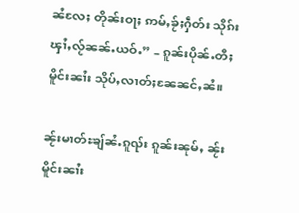ၼႆလႄႈ တိုၼ်းဝႃႈ ဢမ်ႇၶႂ်ႈႁဵတ်း သိုၵ်းၾၢႆႇလႂ်ၼၼ်ႉယဝ်ႉ” – ၵူၼ်းပိုၼ်ႉတီႈ မိူင်းၼၢႆး သိုပ်ႇလၢတ်ႈၼႄၼင်ႇၼႆ။

ၼႂ်းမၢတ်ႊၶျ်ၼႆႉၵူၺ်း ၵူၼ်းၼုမ်ႇ ၼႂ်းမိူင်းၼၢႆး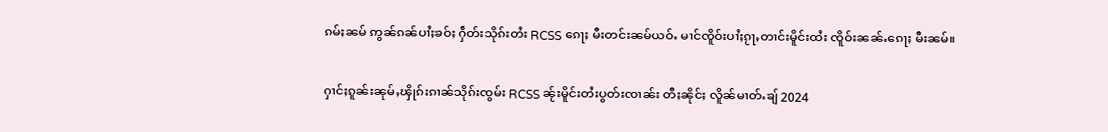ၵမ်ႈၼမ် ဢွၼ်ၵၼ်ပၢႆႈၶဝ်ႈ ႁဵတ်းသိုၵ်းတႆး RCSS ၵေႃႈ မီးတင်းၼမ်ယဝ်ႉ မၢင်ၸိူဝ်းပၢႆႈၵႂႃႇတၢင်းမိူင်းထႆး ၸိူဝ်းၼၼ်ႉၵေႃႈ မီးၼမ်။

ႁၢင်ႈၵူၼ်းၼုမ်ႇၾိုၵ်းၵၢၼ်သိုၵ်းၸွမ်း RCSS ၼႂ်းမိူင်းတႆးပွတ်းၸၢၼ်း တီႈၼိုင်ႈ လိူၼ်မၢတ်ႉၶျ် 2024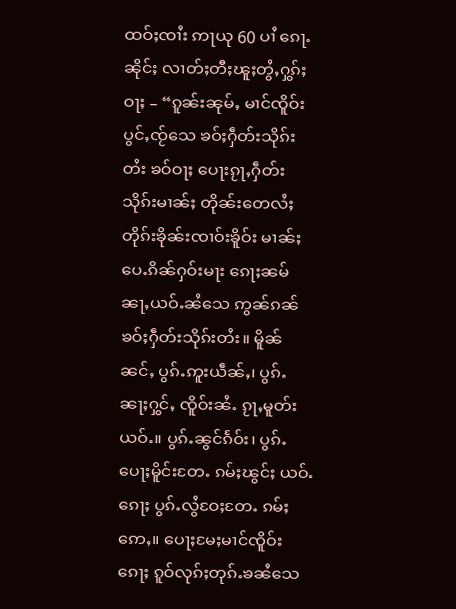ထဝ်ႈၸၢႆး ဢႃယု 60 ပၢႆ ၵေႃႉၼိုင်ႈ လၢတ်ႈတီႈၽူႈတွႆႇႁွၵ်ႈဝႃႈ – “ၵူၼ်းၼုမ်ႇ မၢင်ၸိူဝ်း ပွင်ႇၸႂ်သေ ၶဝ်ႈႁဵတ်းသိုၵ်းတႆး ၶဝ်ဝႃႈ ပေႃးၵႂႃႇႁဵတ်းသိုၵ်းမၢၼ်ႈ တိုၼ်းတေလႆႈတိုၵ်းၶိုၼ်းၸၢဝ်းၶိူဝ်း မၢၼ်ႈပေႉၵိၼ်ႁဝ်းမႃး ၵေႃႈၼမ်ၼႃႇယဝ်ႉၼႆသေ ဢွၼ်ၵၼ်ၶဝ်ႈႁဵတ်းသိုၵ်းတႆး။ မိူၼ်ၼင်ႇ ပွၵ်ႉဢူးယဵၼ်ႇ၊ ပွၵ်ႉၼႃႈႁွင်ႇ ၸိူဝ်းၼႆႉ ၵႂႃႇမူတ်းယဝ်ႉ။ ပွၵ်ႉၼွင်ၵႅဝ်း၊ ပွၵ်ႉပေႃႈမိူင်းတႄႉ ၵမ်ႈၽွင်ႈ ယဝ်ႉၵေႃႈ ပွၵ်ႉလွႆဝႄႈတႄႉ ၵမ်ႈဢေႇ။ ပေႃႈမႄႈမၢင်ၸိူဝ်းၵေႃႈ ၵူဝ်လုၵ်ႈတုၵ်ႉၶၼႆသေ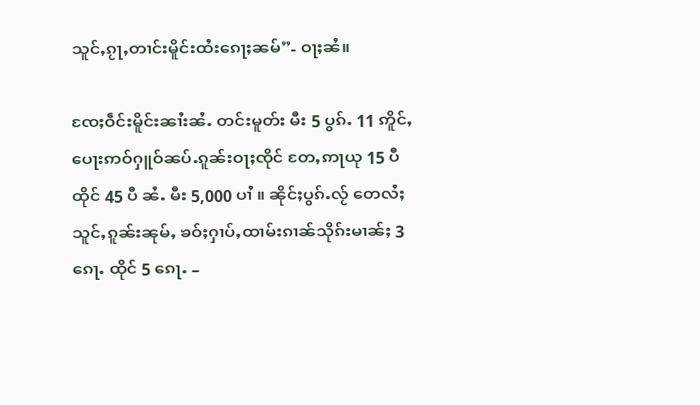သူင်ႇၵႂႃႇတၢင်းမိူင်းထႆးၵေႃႈၼမ်”- ဝႃႈၼႆ။

ၸႄႈဝဵင်းမိူင်းၼၢႆးၼႆႉ တင်းမူတ်း မီး 5 ပွၵ်ႉ 11 ဢိူင်ႇ ပေႃးဢဝ်ႁူဝ်ၼပ်ႉၵူၼ်းဝႃႈၸိုင် တႄႇဢႃယု 15 ပီ ထိုင် 45 ပီ ၼႆႉ မီး 5,000 ပၢႆ ။ ၼိုင်ႈပွၵ်ႉလႂ် တေလႆႈသူင်ႇၵူၼ်းၼုမ်ႇ ၶဝ်ႈႁၢပ်ႇထၢမ်းၵၢၼ်သိုၵ်းမၢၼ်ႈ 3 ၵေႃႉ ထိုင် 5 ၵေႃႉ –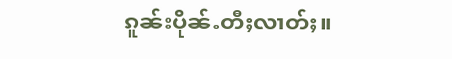ၵူၼ်းပိုၼ်ႉတီႈလၢတ်ႈ။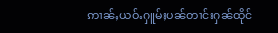ဢၢၼ်ႇယဝ်ႉႁူမ်ႈပၼ်တၢင်းႁၼ်ထိုင်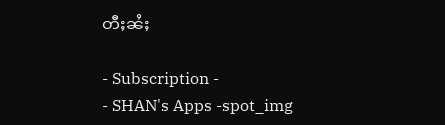တီႈၼႆႈ

- Subscription -
- SHAN's Apps -spot_img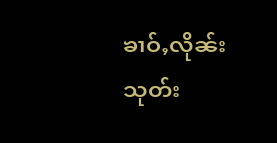ၶၢဝ်ႇလိုၼ်းသုတ်း